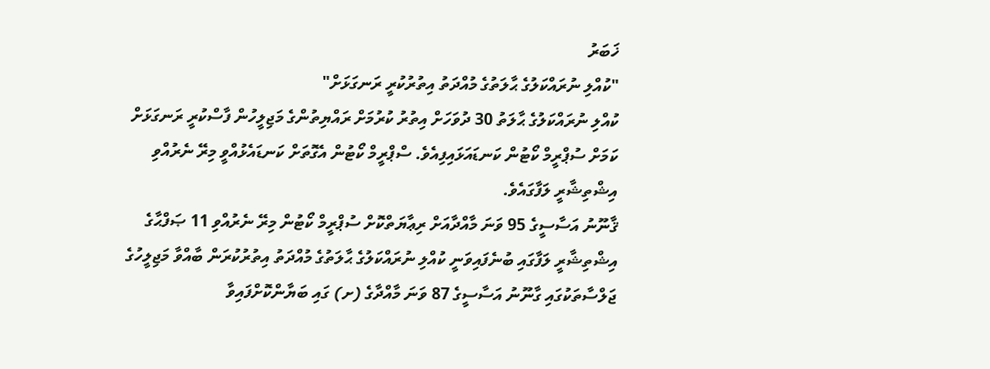ޚަބަރު
"ކުއްލި ނުރައްކަލުގެ ޙާލަތުގެ މުއްދަތު އިތުރުކުރީ ރަނގަޅަށް"
ކުއްލި ނުރައްކަލުގެ ޙާލަތު 30 ދުވަހަށް އިތުރު ކުރުމަށް ރައްޔިތުންގެ މަޖިލީހުން ފާސްކުރީ ރަނގަޅަށް ކަމަށް ސުޕްރީމް ކޯޓުން ކަނޑައަޅައިފިއެވެ. ސްޕްރީމް ކޯޓުން އެގޮތަށް ކަނޑައެޅުއްވީ މިރޭ ނެރުއްވި އިޝްތިޝާރީ ލަފާގައެވެ.
ޤާނޫނު އަސާސީގެ 95 ވަނަ މާއްދާއަށް ރިޢާޔަތްކޮށް ސުޕްރީމް ކޯޓުން މިރޭ ނެރުއްވި 11 ޞަފްޙާގެ އިޝްތިޝާރީ ލަފާގައި ބުނެފައިވަނީ ކުއްލި ނުރައްކަލުގެ ޙާލަތުގެ މުއްދަތު އިތުރުކުރަން ބާއްވާ މަޖިލީހުގެ ޖަލްސާތަކުގައި ގާނޫނު އަސާސީގެ 87 ވަނަ މާއްދާގެ (ށ) ގައި ބަޔާންކޮށްފައިވާ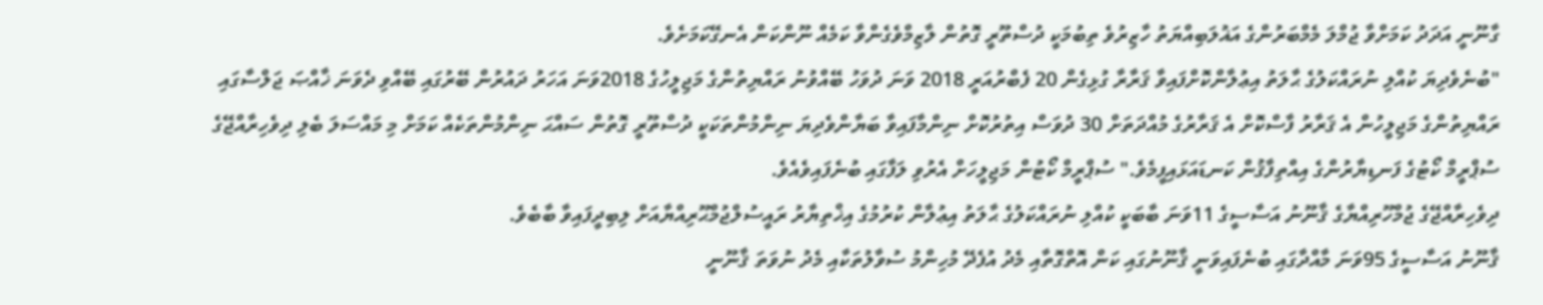ގާނޫނީ އަދަދު ކަމަށްވާ ޖުމްލަ މެމްބަރުންގެ އަޣުލަބިއްޔަތު ހާޒިރުވެ ތިބުމަކީ ދުސްތޫރީ ގޮތުން ލާޒިމްވެގެންވާ ކަމެއް ނޫންކަން އެނގޭކަމަށެވެ.
"ބުނެވެދިޔަ ކުއްލި ނުރައްކަލުގެ ޙާލަތު އިޢުލާންކޮށްފައިވާ ޤަރާރާ ގުޅިގެން 20 ފެބްރުއަރީ 2018 ވަނަ ދުވަހު ބޭއްވުނު ރައްޔިތުންގެ މަޖިލީހުގެ 2018ވަނަ އަހަރު ދައުރުން ބޭރުގައި ބޭއްވި ދެވަނަ ޚާއްޞަ ޖަލްސާގައި ރައްޔިތުންގެ މަޖިލީހުން އެ ޤަރާރު ފާސްކޮށް އެ ޤަރާރުގެ މުއްދަތަށް 30 ދުވަސް އިތުރުކޮށް ނިންމާފައިވާ ބަޔާންވެދިޔަ ނިންމުންތަކަކީ ދުސްތޫރީ ގޮތުން ސައްޙަ ނިންމުންތަކެއް ކަމަށް މި މައްސަލަ ބެލި ދިވެހިރާއްޖޭގެ ސުޕްރީމް ކޯޓުގެ ފަނޑިޔާރުންގެ އިއްތިފާޤުން ކަނޑައަޅައިފީމެވެ." ސުޕްރީމް ކޯޓުން މަޖިލީހަށް އެރުވި ލަފާގައި ބުނެފައިވެއެވެ.
ދިވެހިރާއްޖޭގެ ޖުމްހޫރިއްޔާގެ ޤާނޫނު އަސާސީގެ 11ވަނަ ބާބަކީ ކުއްލި ނުރައްކަލުގެ ޙާލަތު އިޢުލާން ކުރުމުގެ އިޚްތިޔާރު ރައީސުލްޖުމްޙޫރިއްޔާއަށް ލިބިދީފައިވާ ބާބެވެ.
ޤާނޫނު އަސާސީގެ 95ވަނަ މާއްދާގައި ބުނެފައިވަނީ ޤާނޫނުގައި ކަން އޮތްގޮތާއި މެދު އުފެދޭ މުހިންމު ސުވާލުތަކާއި މެދު ނުވަތަ ޤާނޫނީ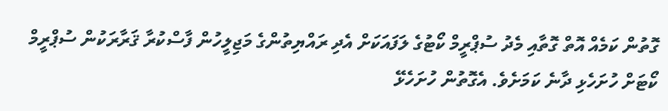ގޮތުން ކަމެއް އޮތް ގޮތާއި މެދު ސުޕްރީމް ކޯޓުގެ ލަފައަކަށް އެދި ރައްޔިތުންގެ މަޖިލީހުން ފާސްކުރާ ޤަރާރަކުން ސުޕްރީމް ކޯޓަށް ހުށަހެޅި ދާނެ ކަމަށެވެ. އެގޮތުން ހުށަހެޅޭ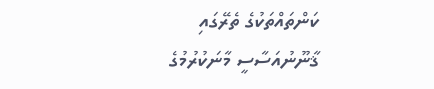ކަންތައްތަކުގެ ތެރޭގައި ޤާނޫނުއަސާސީ މާނަކުރުމުގެ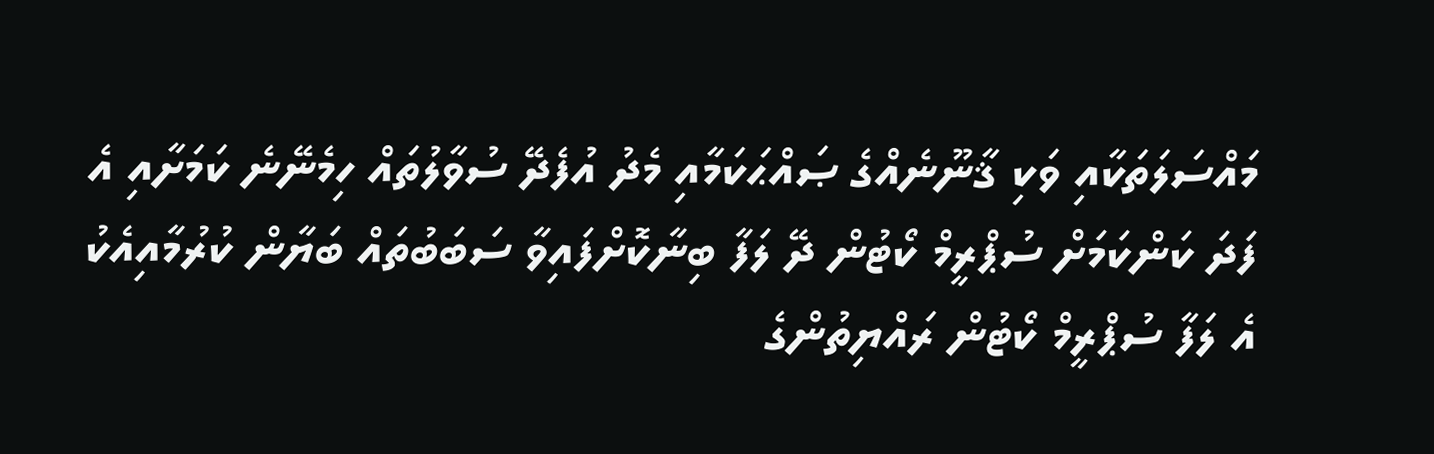މައްސަލަތަކާއި ވަކި ޤާނޫނެއްގެ ޞައްޙަކަމާއި މެދު އުފެދޭ ސުވާލުތައް ހިމެނޭނެ ކަމަށާއި އެ ފަދަ ކަންކަމަށް ސުޕްރީމް ކޯޓުން ދޭ ލަފާ ބިނާކޮށްފައިވާ ސަބަބުތައް ބަޔާން ކުރުމާއިއެކު އެ ލަފާ ސުޕްރީމް ކޯޓުން ރައްޔިތުންގެ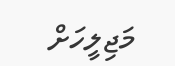މަޖިލީހަށް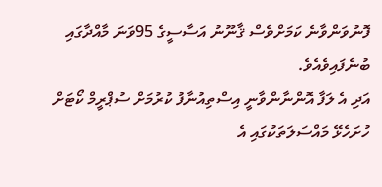ފޮނުވަންވާނެ ކަމަށްވެސް ޤާނޫނު އަސާސީގެ 95ވަނަ މާއްދާގައި ބުނެފައިވެއެވެ.
އަދި އެ ލަފާ އޮންނާންވާނީ އިސްތިއުނާފު ކުރުމަށް ސުޕްރީމް ކޯޓަށް ހުށަހެޅޭ މައްސަލަތަކުގައި އެ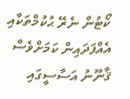ކޯޓުން ނެރޭ ޙުކުމްތަކާއި އެއްފަދައިން ކަމަށްވެސް ޤާނޫނު އަސާސީގައި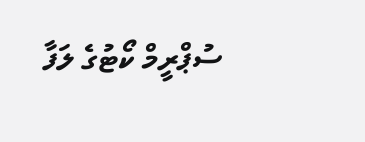ސުޕްރީމް ކޯޓުގެ ލަފާ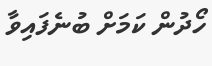ހޯދުން ކަމަށް ބުނެފައިވާ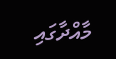މާއްދާގައި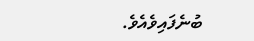ބުނެފައިވެއެވެ.